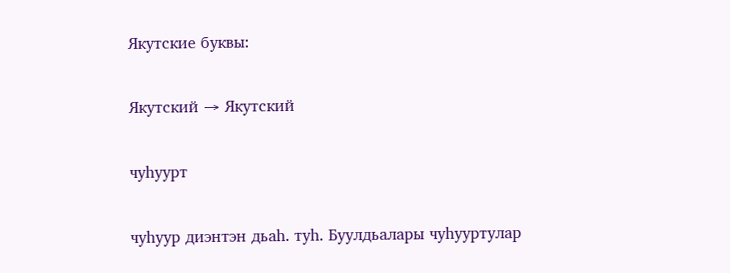Якутские буквы:

Якутский → Якутский

чуһуурт

чуһуур диэнтэн дьаһ. туһ. Буулдьалары чуһууртулар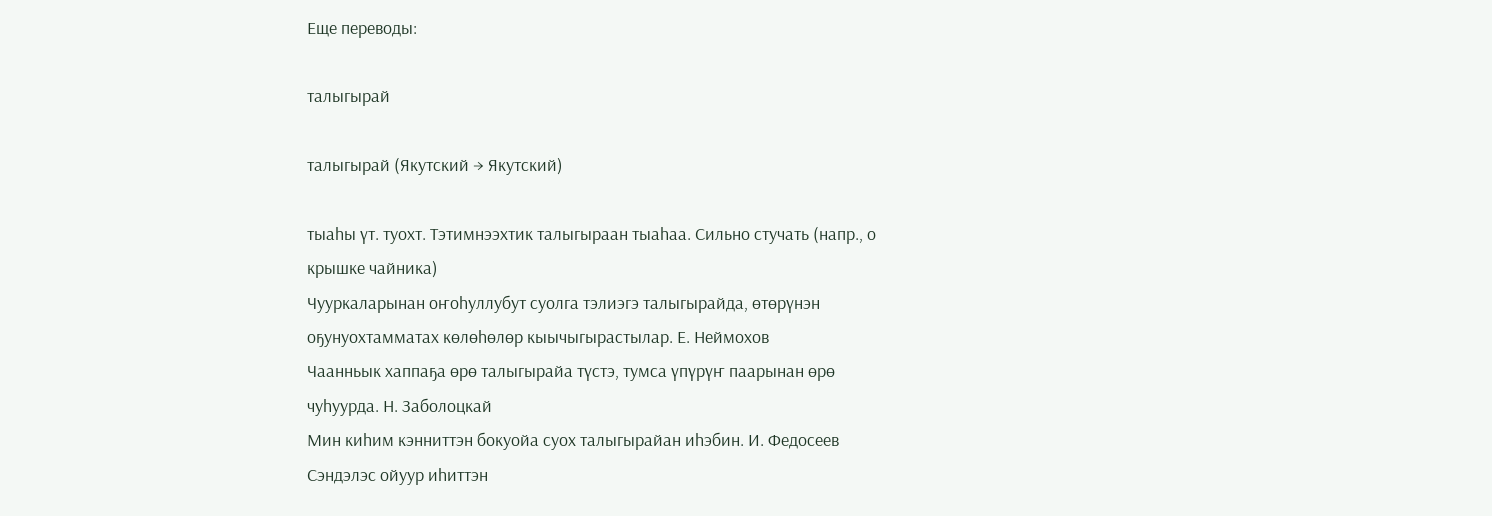Еще переводы:

талыгырай

талыгырай (Якутский → Якутский)

тыаһы үт. туохт. Тэтимнээхтик талыгыраан тыаһаа. Сильно стучать (напр., о крышке чайника)
Чууркаларынан оҥоһуллубут суолга тэлиэгэ талыгырайда, өтөрүнэн оҕунуохтамматах көлөһөлөр кыычыгырастылар. Е. Неймохов
Чаанньык хаппаҕа өрө талыгырайа түстэ, тумса үпүрүҥ паарынан өрө чуһуурда. Н. Заболоцкай
Мин киһим кэнниттэн бокуойа суох талыгырайан иһэбин. И. Федосеев
Сэндэлэс ойуур иһиттэн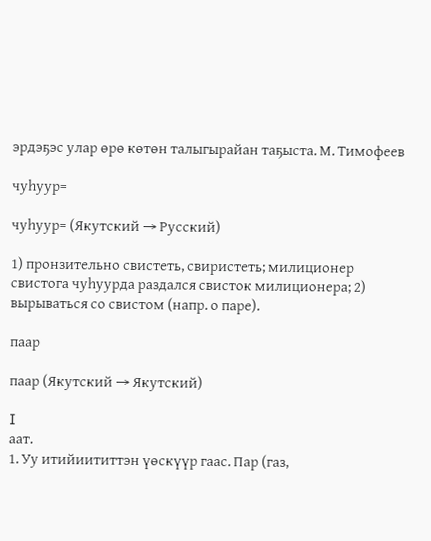эрдэҕэс улар өрө көтөн талыгырайан таҕыста. М. Тимофеев

чуһуур=

чуһуур= (Якутский → Русский)

1) пронзительно свистеть, свиристеть; милиционер свистога чуһуурда раздался свисток милиционера; 2) вырываться со свистом (напр. о паре).

паар

паар (Якутский → Якутский)

I
аат.
1. Уу итийиититтэн үөскүүр гаас. Пар (газ,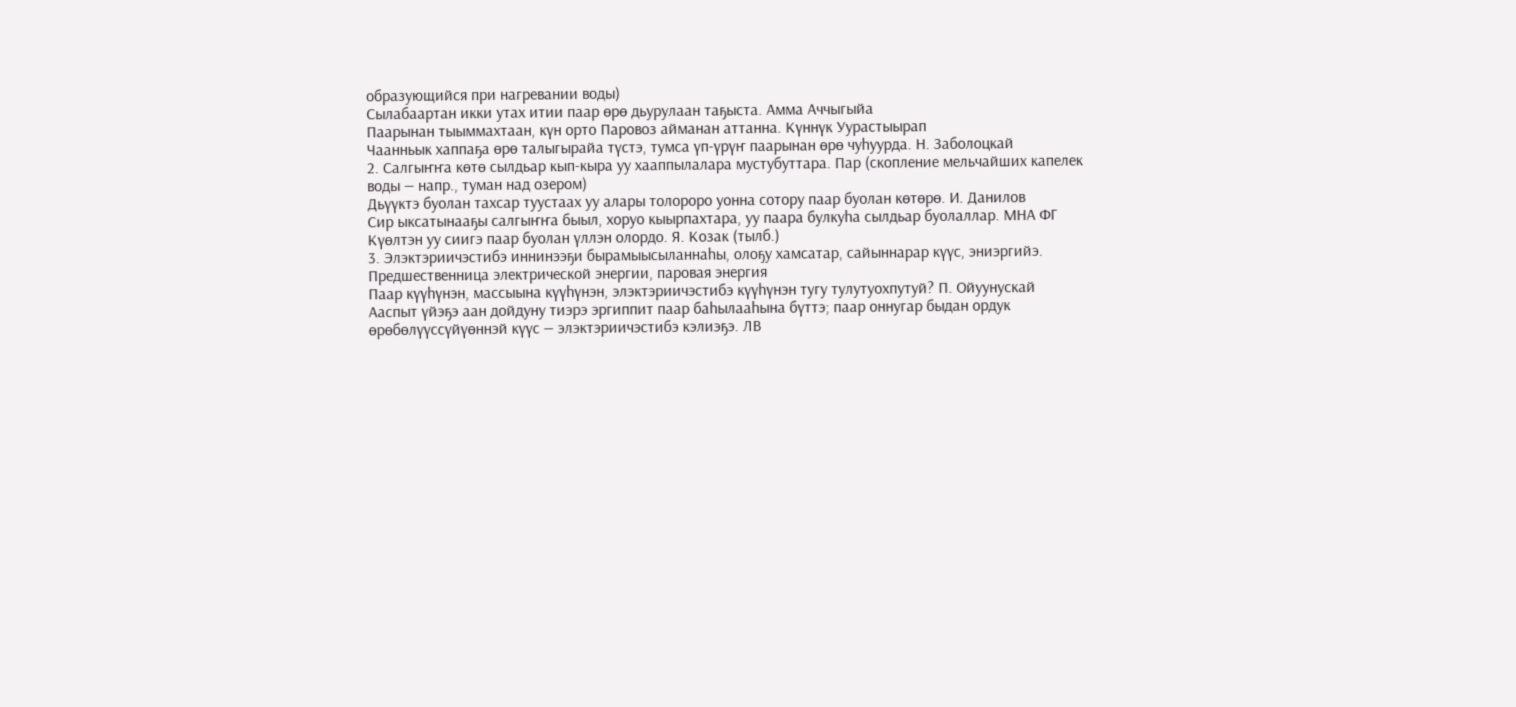образующийся при нагревании воды)
Сылабаартан икки утах итии паар өрө дьурулаан таҕыста. Амма Аччыгыйа
Паарынан тыыммахтаан, күн орто Паровоз айманан аттанна. Күннүк Уурастыырап
Чаанньык хаппаҕа өрө талыгырайа түстэ, тумса үп-үрүҥ паарынан өрө чуһуурда. Н. Заболоцкай
2. Салгыҥҥа көтө сылдьар кып-кыра уу хааппылалара мустубуттара. Пар (скопление мельчайших капелек воды — напр., туман над озером)
Дьүүктэ буолан тахсар туустаах уу алары толороро уонна сотору паар буолан көтөрө. И. Данилов
Сир ыксатынааҕы салгыҥҥа быыл, хоруо кыырпахтара, уу паара булкуһа сылдьар буолаллар. МНА ФГ
Күөлтэн уу сиигэ паар буолан үллэн олордо. Я. Козак (тылб.)
3. Элэктэриичэстибэ иннинээҕи бырамыысыланнаһы, олоҕу хамсатар, сайыннарар күүс, эниэргийэ. Предшественница электрической энергии, паровая энергия
Паар күүһүнэн, массыына күүһүнэн, элэктэриичэстибэ күүһүнэн тугу тулутуохпутуй? П. Ойуунускай
Ааспыт үйэҕэ аан дойдуну тиэрэ эргиппит паар баһылааһына бүттэ; паар оннугар быдан ордук өрөбөлүүссүйүөннэй күүс — элэктэриичэстибэ кэлиэҕэ. ЛВ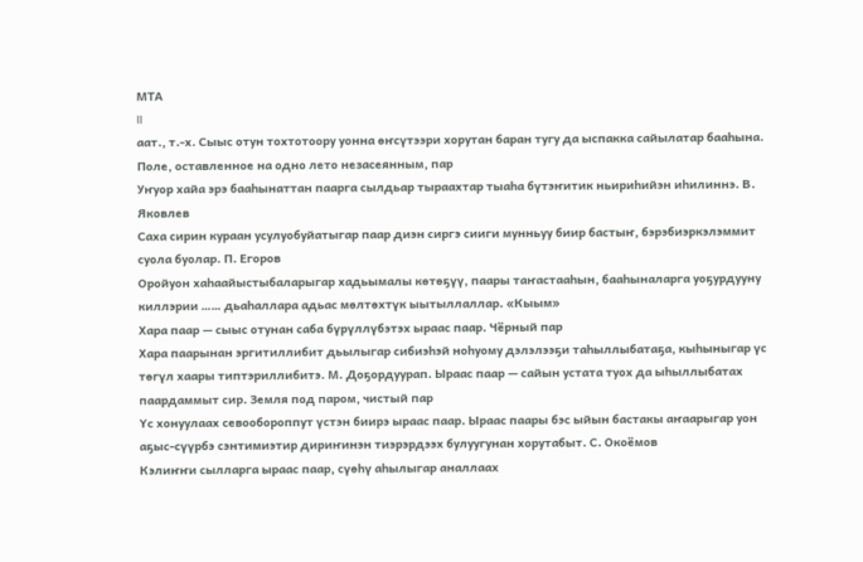МТА
II
аат., т.-х. Сыыс отун тохтотоору уонна өҥсүтээри хорутан баран тугу да ыспакка сайылатар бааһына. Поле, оставленное на одно лето незасеянным, пар
Уҥуор хайа эрэ бааһынаттан паарга сылдьар тыраахтар тыаһа бүтэҥитик ньириһийэн иһилиннэ. В. Яковлев
Саха сирин кураан усулуобуйатыгар паар диэн сиргэ сииги мунньуу биир бастыҥ, бэрэбиэркэлэммит суола буолар. П. Егоров
Оройуон хаһаайыстыбаларыгар хадьымалы көтөҕүү, паары таҥастааһын, бааһыналарга уоҕурдууну киллэрии …… дьаһаллара адьас мөлтөхтүк ыытыллаллар. «Кыым»
Хара паар — сыыс отунан саба бүрүллүбэтэх ыраас паар. Чёрный пар
Хара паарынан эргитиллибит дьылыгар сибиэһэй ноһуому дэлэлээҕи таһыллыбатаҕа, кыһыныгар үс төгүл хаары типтэриллибитэ. М. Доҕордуурап. Ыраас паар — сайын устата туох да ыһыллыбатах паардаммыт сир. Земля под паром, чистый пар
Үс хонуулаах севообороппут үстэн биирэ ыраас паар. Ыраас паары бэс ыйын бастакы аҥаарыгар уон аҕыс-сүүрбэ сэнтимиэтир дириҥинэн тиэрэрдээх булуугунан хорутабыт. С. Окоёмов
Кэлиҥҥи сылларга ыраас паар, сүөһү аһылыгар аналлаах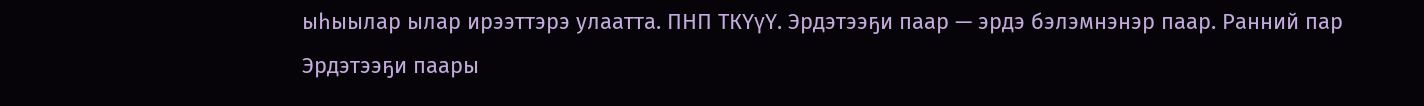ыһыылар ылар ирээттэрэ улаатта. ПНП ТКҮүҮ. Эрдэтээҕи паар — эрдэ бэлэмнэнэр паар. Ранний пар
Эрдэтээҕи паары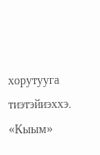хорутууга тиэтэйиэххэ. «Кыым»